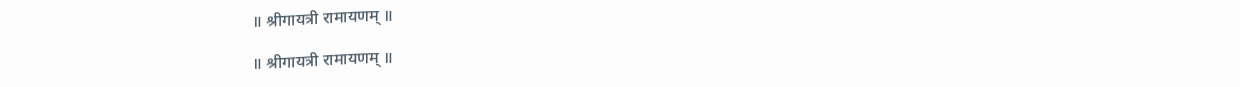॥ श्रीगायत्री रामायणम् ॥

॥ श्रीगायत्री रामायणम् ॥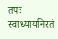तपः स्वाध्यायनिरतं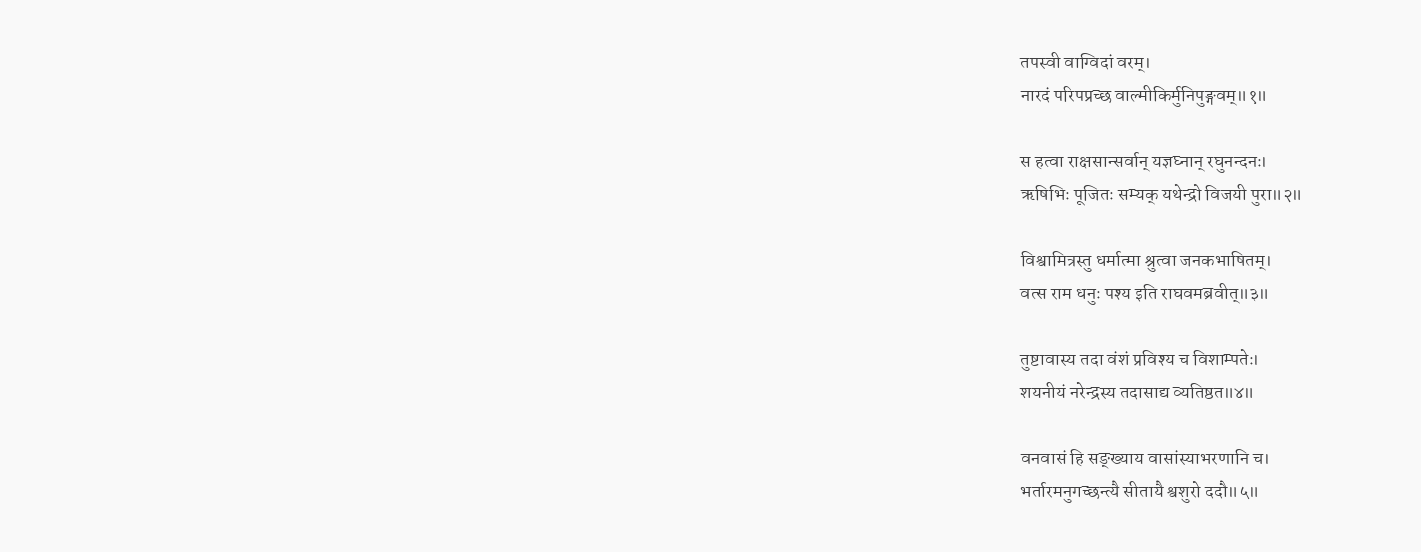तपस्वी वाग्विदां वरम्।
नारदं परिपप्रच्छ वाल्मीकिर्मुनिपुङ्गवम्॥१॥

स हत्वा राक्षसान्सर्वान् यज्ञघ्नान् रघुनन्दनः।
ऋषिभिः पूजितः सम्यक् यथेन्द्रो विजयी पुरा॥२॥

विश्वामित्रस्तु धर्मात्मा श्रुत्वा जनकभाषितम्।
वत्स राम धनुः पश्य इति राघवमब्रवीत्॥३॥

तुष्टावास्य तदा वंशं प्रविश्य च विशाम्पतेः।
शयनीयं नरेन्द्रस्य तदासाद्य व्यतिष्ठत॥४॥

वनवासं हि सङ्ख्याय वासांस्याभरणानि च।
भर्तारमनुगच्छन्त्यै सीतायै श्वशुरो ददौ॥५॥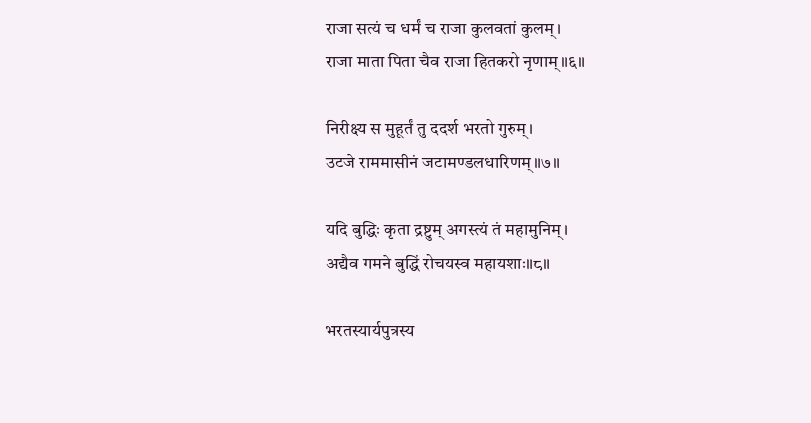राजा सत्यं च धर्मं च राजा कुलवतां कुलम्।
राजा माता पिता चैव राजा हितकरो नृणाम्॥६॥

निरीक्ष्य स मुहूर्तं तु ददर्श भरतो गुरुम्।
उटजे राममासीनं जटामण्डलधारिणम्॥७॥

यदि बुद्धिः कृता द्रष्टुम् अगस्त्यं तं महामुनिम्।
अद्यैव गमने बुद्धिं रोचयस्व महायशाः॥८॥

भरतस्यार्यपुत्रस्य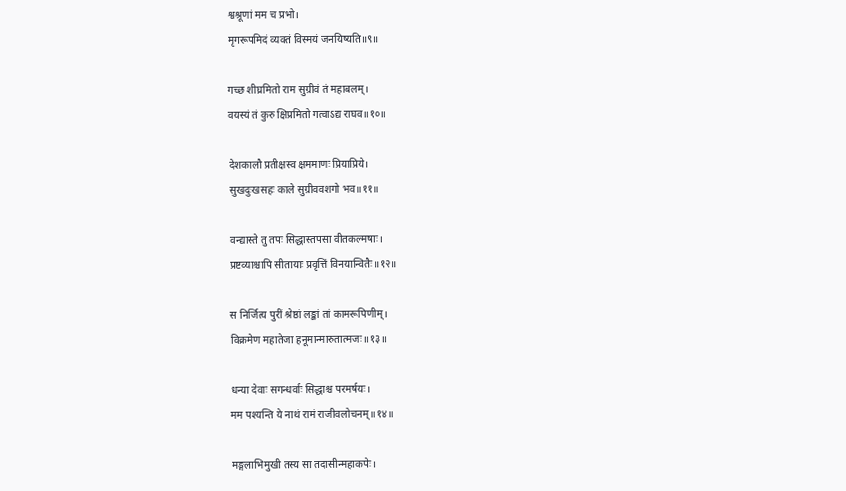श्वश्रूणां मम च प्रभो।
मृगरूपमिदं व्यक्तं विस्मयं जनयिष्यति॥९॥

गच्छ शीघ्रमितो राम सुग्रीवं तं महाबलम्।
वयस्यं तं कुरु क्षिप्रमितो गत्वाऽद्य राघव॥१०॥

देशकालौ प्रतीक्षस्व क्षममाणः प्रियाप्रिये।
सुखदुःखसहः काले सुग्रीववशगो भव॥११॥

वन्द्यास्ते तु तपः सिद्धास्तपसा वीतकल्मषाः।
प्रष्टव्याश्चापि सीतायाः प्रवृत्तिं विनयान्वितैः॥१२॥

स निर्जित्य पुरीं श्रेष्ठां लङ्कां तां कामरूपिणीम्।
विक्रमेण महातेजा हनूमान्मारुतात्मजः॥१३॥

धन्या देवाः सगन्धर्वाः सिद्धाश्च परमर्षयः।
मम पश्यन्ति ये नाथं रामं राजीवलोचनम्॥१४॥

मङ्गलाभिमुखी तस्य सा तदासीन्महाकपेः।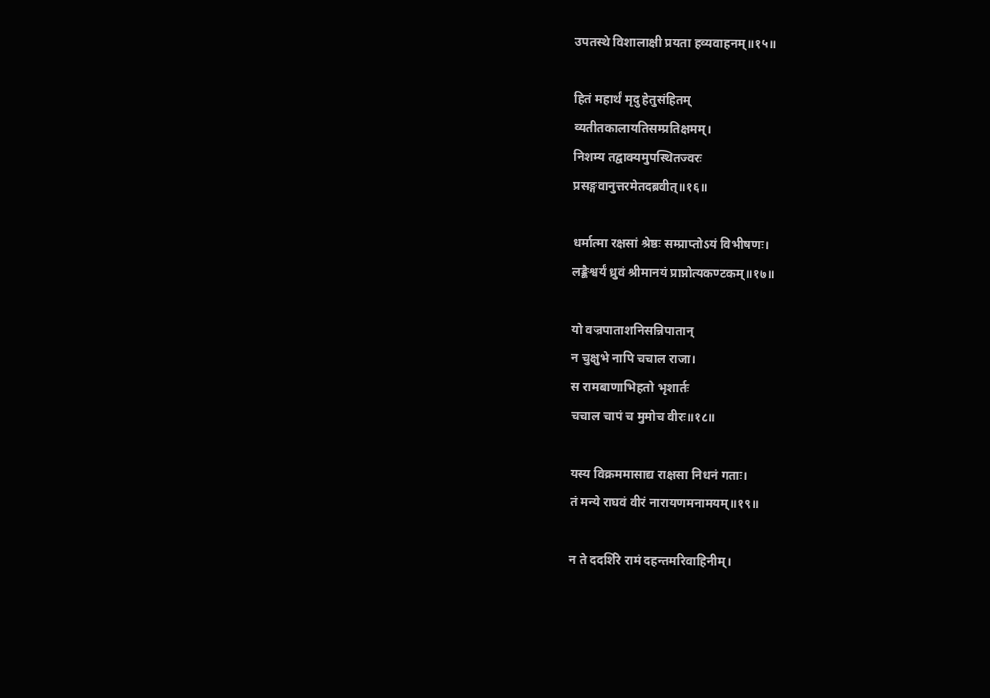उपतस्थे विशालाक्षी प्रयता हव्यवाहनम्॥१५॥

हितं महार्थं मृदु हेतुसंहितम्
व्यतीतकालायतिसम्प्रतिक्षमम्।
निशम्य तद्वाक्यमुपस्थितज्वरः
प्रसङ्गवानुत्तरमेतदब्रवीत्॥१६॥

धर्मात्मा रक्षसां श्रेष्ठः सम्प्राप्तोऽयं विभीषणः।
लङ्कैश्वर्यं ध्रुवं श्रीमानयं प्राप्नोत्यकण्टकम्॥१७॥

यो वज्रपाताशनिसन्निपातान्
न चुक्षुभे नापि चचाल राजा।
स रामबाणाभिहतो भृशार्तः
चचाल चापं च मुमोच वीरः॥१८॥

यस्य विक्रममासाद्य राक्षसा निधनं गताः।
तं मन्ये राघवं वीरं नारायणमनामयम्॥१९॥

न ते ददर्शिरे रामं दहन्तमरिवाहिनीम्।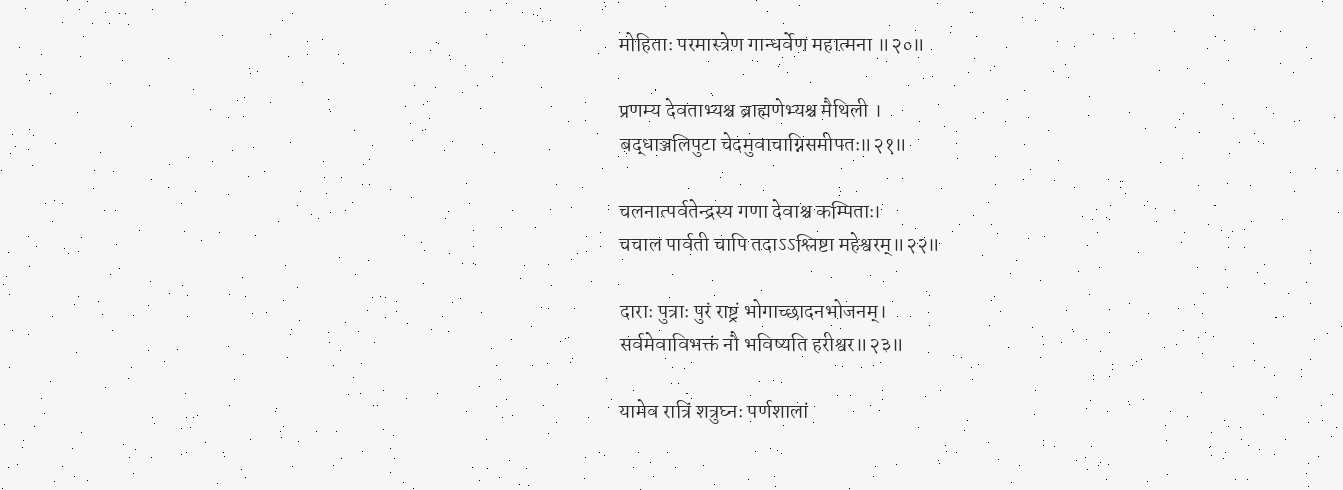मोहिताः परमास्त्रेण गान्धर्वेण महात्मना ॥२०॥

प्रणम्य देवताभ्यश्च ब्राह्मणेभ्यश्च मैथिली ।
बद्धाञ्जलिपुटा चेदमुवाचाग्निसमीपतः॥२१॥

चलनात्पर्वतेन्द्रस्य गणा देवाश्च कम्पिताः।
चचाल पार्वती चापि तदाऽऽश्लिष्टा महेश्वरम्॥२२॥

दाराः पुत्राः पुरं राष्ट्रं भोगाच्छादनभोजनम्।
सर्वमेवाविभक्तं नौ भविष्यति हरीश्वर॥२३॥

यामेव रात्रिं शत्रुघ्नः पर्णशालां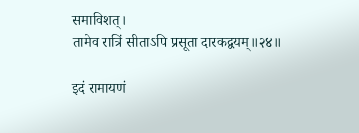समाविशत्।
तामेव रात्रिं सीताऽपि प्रसूता दारकद्वयम्॥२४॥

इदं रामायणं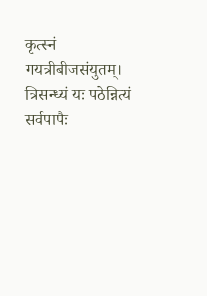कृत्स्नं गयत्रीबीजसंयुतम्।
त्रिसन्ध्यं यः पठेन्नित्यं सर्वपापैः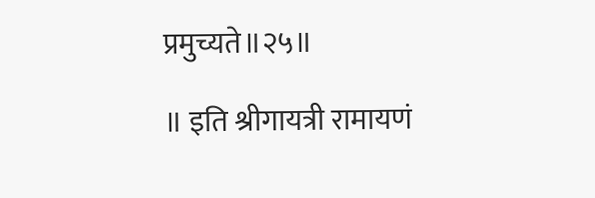प्रमुच्यते॥२५॥

॥ इति श्रीगायत्री रामायणं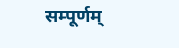सम्पूर्णम्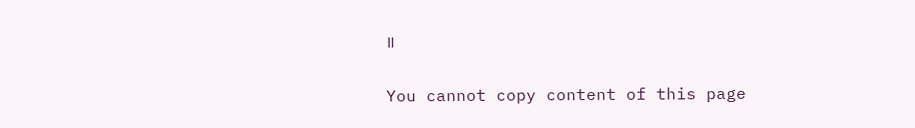॥

You cannot copy content of this page